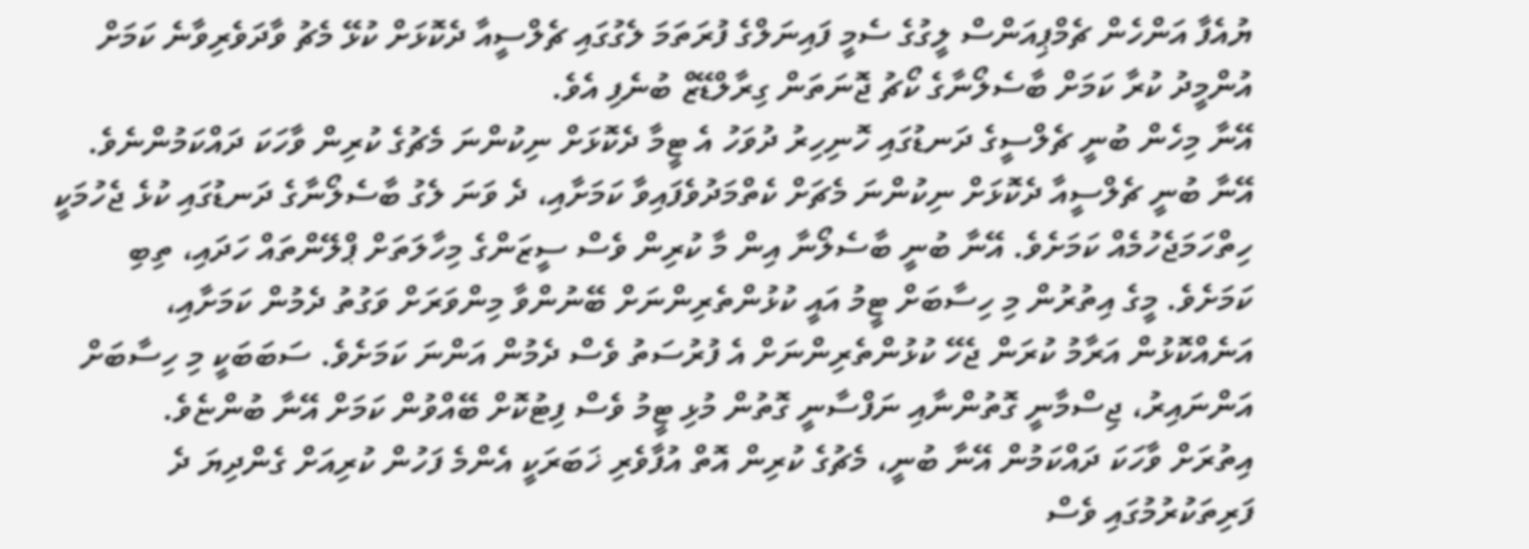ޔުއެފާ އަންހެން ޗެމްޕިއަންސް ލީގުގެ ސެމީ ފައިނަލްގެ ފުރަތަމަ ލެގުގައި ޗެލްސީއާ ދެކޮޅަށް ކުޅޭ މެޗު ވާދަވެރިވާނެ ކަމަށް އުންމީދު ކުރާ ކަމަށް ބާސެލޯނާގެ ކޯޗު ޖޮނަތަން ގިރާލްޑޭޒް ބުނެފި އެވެ.
އޭނާ މިހެން ބުނީ ޗެލްސީގެ ދަނޑުގައި ހޮނިހިރު ދުވަހު އެ ޓީމާ ދެކޮޅަށް ނިކުންނަ މެޗުގެ ކުރިން ވާހަކަ ދައްކަމުންނެވެ. އޭނާ ބުނީ ޗެލްސީއާ ދެކޮޅަށް ނިކުންނަ މެޗަށް ކެތްމަދުވެފައިވާ ކަމަށާއި، ދެ ވަނަ ލެގު ބާސެލޯނާގެ ދަނޑުގައި ކުޅެ ޖެހުމަކީ ހިތްހަމަޖެހުމެއް ކަމަށެވެ. އޭނާ ބުނީ ބާސެލޯނާ އިން މާ ކުރިން ވެސް ސީޒަންގެ މިހާލަތަށް ޕްލޭންތައް ހަދައި، ތިބި ކަމަށެވެ. މީގެ އިތުރުން މި ހިސާބަށް ޓީމު އައީ ކުޅުންތެރިންނަށް ބޭނުންވާ މިންވަރަށް ވަގުތު ދެމުން ކަމަށާއި، އަނެއްކޮޅުން އަރާމު ކުރަން ޖެހޭ ކުޅުންތެރިންނަށް އެ ފުރުސަތު ވެސް ދެމުން އަންނަ ކަމަށެވެ. ސަބަބަކީ މި ހިސާބަށް އަންނައިރު، ޖިސްމާނީ ގޮތުންނާއި ނަފްސާނީ ގޮތުން މުޅި ޓީމު ވެސް ފިޓުކޮށް ބޭއްވުން ކަމަށް އޭނާ ބުންޏެވެ.
އިތުރަށް ވާހަކަ ދައްކަމުން އޭނާ ބުނީ، މެޗުގެ ކުރިން އޮތް އުފާވެރި ޚަބަރަކީ އެންމެ ފަހުން ކުރިއަށް ގެންދިޔަ ދެ ފަރިތަކުރުމުގައި ވެސް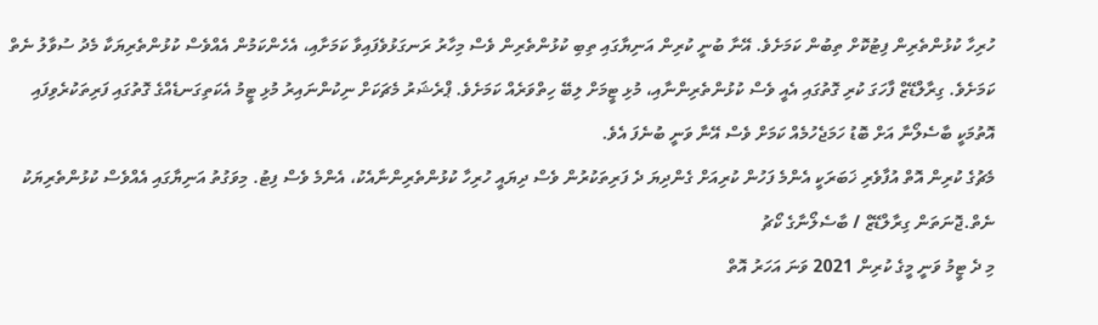ހުރިހާ ކުޅުންތެރިން ފިޓުކޮށް ތިބުން ކަމަށެވެ. އޭނާ ބުނީ ކުރިން އަނިޔާގައި ތިބި ކުޅުންތެރިން ވެސް މިހާރު ރަނގަޅުވެފައިވާ ކަމަށާއި، އެހެންކަމުން އެއްވެސް ކުޅުންތެރިޔަކާ މެދު ސުވާލު ނެތް ކަމަށެވެ. ގިރާލްޑޭޒް ފާހަގަ ކުރި ގޮތުގައި އެއީ ވެސް ކުޅުންތެރިންނާއި، މުޅި ޓީމަށް ލިބޭ ހިތްވަރެއް ކަމަށެވެ. ޕްރެޝަރު މެޗަކަށް ނިކުންނައިރު މުޅި ޓީމު އެކަތިގަނޑެއްގެ ގޮތުގައި ފަރިތަކުރެވިފައި އޮތުމަކީ ބާސެލޯނާ އަށް ބޮޑު ހަމަޖެހުމެއް ކަމަށް ވެސް އޭނާ ވަނީ ބުނެފަ އެވެ.
މެޗުގެ ކުރިން އޮތް އުފާވެރި ޚަބަރަކީ އެންމެ ފަހުން ކުރިއަށް ގެންދިޔަ ދެ ފަރިތަކުރުން ވެސް ދިޔައީ ހުރިހާ ކުޅުންތެރިންނާއެކު، އެންމެ ވެސް ފިޓު. މިވަގުތު އަނިޔާގައި އެއްވެސް ކުޅުންތެރިޔަކު ނެތް.ޖޮނަތަން ގިރާލްޑޭޒް / ބާސެލޯނާގެ ކޯޗު
މި ދެ ޓީމު ވަނީ މީގެ ކުރިން 2021 ވަނަ އަހަރު އޮތް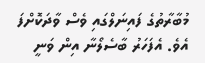މުބާރާތުގެ ފައިނަލްގައި ވެސް ވާދަކޮށްފަ އެވެ. އެފަހަރު ބާސެލޯނާ އިން ވަނީ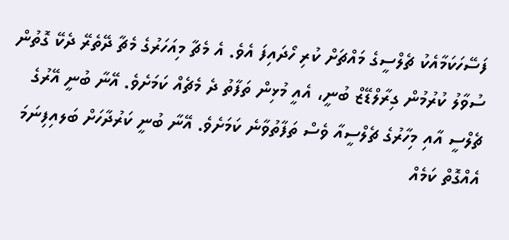ފަސޭހަކަމާއެކު ޗެލްސީގެ މައްޗަށް ކުރި ހޯދައިފަ އެވެ. އެ މެޗާ މިއަހަރުގެ މެޗާ ދޭތެރޭ ދެކޭ ގޮތުން ސުވާލު ކުރުމުން ގިރާލްޑޭޒް ބުނީ، އެއީ މުޅިން ތަފާތު ދެ މެޗެއް ކަމަށެވެ. އޭނާ ބުނީ އޭރުގެ ޗެލްސީ އާއި މިހާރުގެ ޗެލްސީއާ ވެސް ތަފާތުވާނެ ކަމަށެވެ. އޭނާ ބުނީ ކަރުދާހަށް ބަލއިފިނަމަ އެއްގޮތް ކަމެއް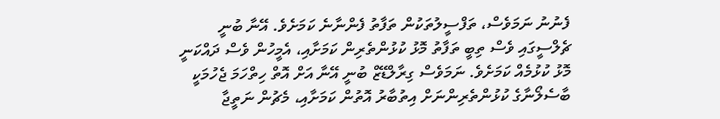ފެނުނު ނަމަވެސް، ތަފްސީލުތަކުން ތަފާތު ފެންނާނެ ކަމަށެވެ. އޭނާ ބުނީ ޗެލްސީގައި ވެސް ތިބީ ތަފާތު މޮޅު ކުޅުންތެރިން ކަމަށާއި، އެމީހުން ވެސް ދައްކަނީ މޮޅު ކުޅުމެއް ކަމަށެވެ. ނަމަވެސް ގިރާލްޑޭޒް ބުނީ އޭނާ އަށް އޮތް ހިތްހަމަ ޖެހުމަކީ ބާސެލޯނާގެ ކުޅުންތެރިންނަށް އިތުބާރު އޮތުން ކަމަށާއި، މެޗުން ނަތީޖާ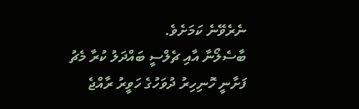ނެރެވޭނެ ކަމަށެވެ.
ބާސެލޯނާ އާއި ޗެލްސީ ބައްދަލު ކުރާ މެޗު ފަށާނީ ހޮނިހިރު ދުވަހުގެ ހަވީރު ރާއްޖެ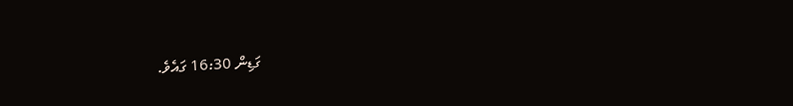ގަޑިން 16:30 ގައެވެ.